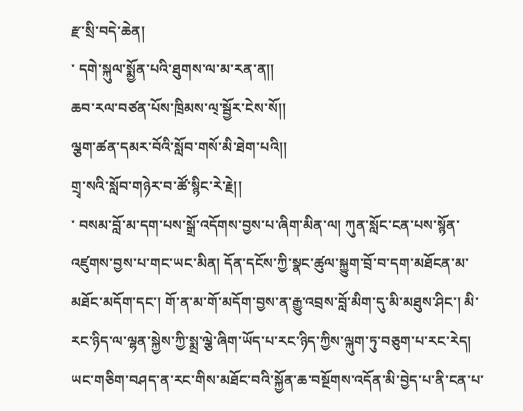རྫ་སྲི་བདེ་ཆེན།
་ དགེ་སྐུལ་སྨྱོན་པའི་ཐུགས་ལ་མ་རན་ན།།
ཆབ་རལ་བཙན་པོས་ཁྲིམས་ལ྄་སྦྱོར་ངེས་སོ།།
ལྕག་ཚན་དམར་བོའི་སློབ་གསོ་མི་ཐེག་པའི།།
གྲྭ་སའི་སློབ་གཉེར་བ་ཚོ་སྙིང་རེ་རྗེ།།
་ བསམ་བློ་མ་དག་པས་སྒྲོ་འདོགས་བྱས་པ་ཞིག་མིན་ལ། ཀུན་སློང་ངན་པས་སྙོན་འཛུགས་བྱས་པ་གང་ཡང་མིན། དོན་དངོས་ཀྱི་སྣང་ཚུལ་སྐྱུག་བྲོ་བ་དག་མཐོངན་མ་མཐོང་མདོག་དང་། གོ་ན་མ་གོ་མདོག་བྱས་ན་རྒྱུ་འབྲས་བློ་མིག་དུ་མི་མཐུས་ཤིང་། མི་རང་ཉིད་ལ་ལྷན་སྐྱེས་ཀྱི་སྨྲ་ལྕེ་ཞིག་ཡོད་པ་རང་ཉིད་ཀྱིས་ལྐུག་ཏུ་བཅུག་པ་རང་རེད། ཡང་གཅིག་བཤད་ན་རང་གིས་མཐོང་བའི་སྐྱོན་ཆ་བསྔོགས་འདོན་མི་བྱེད་པ་ནི་ངན་པ་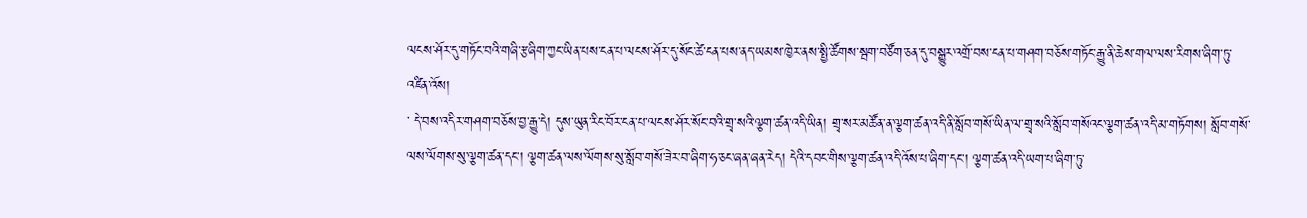ལངས་ཤོར་དུ་གཏོང་བའི་གཞི་རྩཞིག་ཀྱང་ཡིན་པས་ངན་པ་ལངས་ཤོར་དུ་སོང་ཚེ་ངན་པས་ནད་ཡམས་ཁྱེར་ནས་སྤྱི་ཚོགས་སྦག་བཙོག་ཅན་དུ་བསྒྱུར་འགྲོ་བས་ངན་པ་གཤག་བཅོས་གཏོང་རྒྱུ་ནི་ཆེས་གལ་ལས་རིགས་ཞིག་ཏུ་འཛིན་འོས།
་ དེ་བས་འདིར་གཤག་བཅོས་བྱ་རྒྱུ་དེ། དུས་ཡུན་རིང་བོར་ངན་པ་ལངས་ཤོར་སོང་བའི་གྲྭ་སའི་ལྕག་ཚན་འདི་ཡིན། གྲྭ་སར་མཚོན་ན་ལྕག་ཚན་འདི་ནི་སློབ་གསོ་ཡིན་ལ་གྲྭ་སའི་སློབ་གསོའང་ལྕག་ཚན་འདི་མ་གཏོགས། སློབ་གསོ་ལས་ལོགས་སུ་ལྕག་ཚན་དང་། ལྕག་ཚན་ལས་ལོགས་སུ་སློབ་གསོ་ཟེར་བ་ཞིག་ཧ་ཅང་ཞན་ཞན་རེད། དེའི་དབང་གིས་ལྕག་ཚན་འདི་འོས་པ་ཞིག་དང་། ལྕག་ཚན་འདི་ཡག་པ་ཞིག་ཏུ་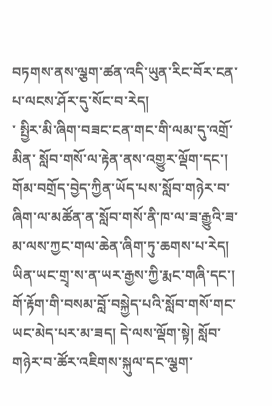བཏགས་ནས་ལྕག་ཚན་འདི་ཡུན་རིང་བོར་ངན་པ་ལངས་ཤོར་དུ་སོང་བ་རེད།
་ སྤྱིར་མི་ཞིག་བཟང་ངན་གང་གི་ལམ་དུ་འགྲོ་མིན་ སློབ་གསོ་ལ་རྟེན་ནས་འགྱུར་ལྡོག་དང་། གོམ་བགྲོད་བྱེད་ཀྱིན་ཡོད་པས་སློབ་གཉེར་བ་ཞིག་ལ་མཚོན་ན་སློབ་གསོ་ནི་ཁ་ལ་ཟ་རྒྱུའི་ཟ་མ་ལས་ཀྱང་གལ་ཆེན་ཞིག་ཏུ་ཆགས་པ་རེད། ཡིན་ཡང་གྲྭ་ས་ན་ཡར་རྒྱས་ཀྱི་རྨང་གཞི་དང་། གོ་རྟོག་གི་བསམ་བློ་བསྐྱེད་པའི་སློབ་གསོ་གང་ཡང་མེད་པར་མ་ཟད། དེ་ལས་ལྡོག་སྟེ། སློབ་གཉེར་བ་ཚོར་འཇིགས་སྐུལ་དང་ལྕག་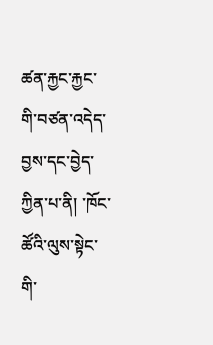ཚན་རྐྱང་རྐྱང་གི་བཙན་འདེད་བྱས་དང་བྱེད་ཀྱིན་པ་ནི། ་ཁོང་ཚོའི་ལུས་སྟེང་གི་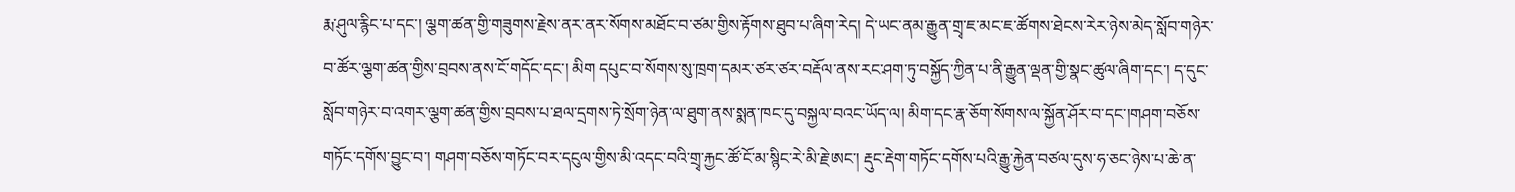རྨ་ཤུལ་རྙིང་པ་དང་། ལྕག་ཚན་གྱི་གཟུགས་རྗེས་ནར་ནར་སོགས་མཐོང་བ་ཙམ་གྱིས་རྟོགས་ཐུབ་པ་ཞིག་རེད། དེ་ཡང་ནམ་རྒྱུན་གྲྭ་ཇ་མང་ཇ་ཚོགས་ཐེངས་རེར་ཉེས་མེད་སློབ་གཉེར་བ་ཚོར་ལྕག་ཚན་གྱིས་བྲབས་ནས་ངོ་གདོང་དང་། མིག དཔུང་བ་སོགས་སུ་ཁྲག་དམར་ཙར་ཙར་བརྡོལ་ནས་རང་ཤག་ཏུ་བསྐྱོད་ཀྱིན་པ་ནི་རྒྱུན་ལྡན་གྱི་སྣང་ཚུལ་ཞིག་དང་། ད་དུང་སློབ་གཉེར་བ་འགར་ལྕག་ཚན་གྱིས་བྲབས་པ་ཐལ་དྲགས་ཏེ་སྲོག་ཉེན་ལ་ཐུག་ནས་སྨན་ཁང་དུ་བསྐྱལ་བའང་ཡོད་ལ། མིག་དང་རྣ་ཅོག་སོགས་ལ་སྐྱོན་ཤོར་བ་དང་།གཤག་བཅོས་གཏོང་དགོས་བྱུང་བ་། གཤག་བཅོས་གཏོང་བར་དངུལ་གྱིས་མི་འདང་བའི་གྲྭ་རྐྱང་ཚོ་ངོ་མ་སྙིང་རེ་མི་རྗེ་ཨང་། རྡུང་རྡེག་གཏོང་དགོས་པའི་རྒྱུ་རྐྱེན་བཙལ་དུས་ཧ་ཅང་ཉེས་པ་ཆེ་ན་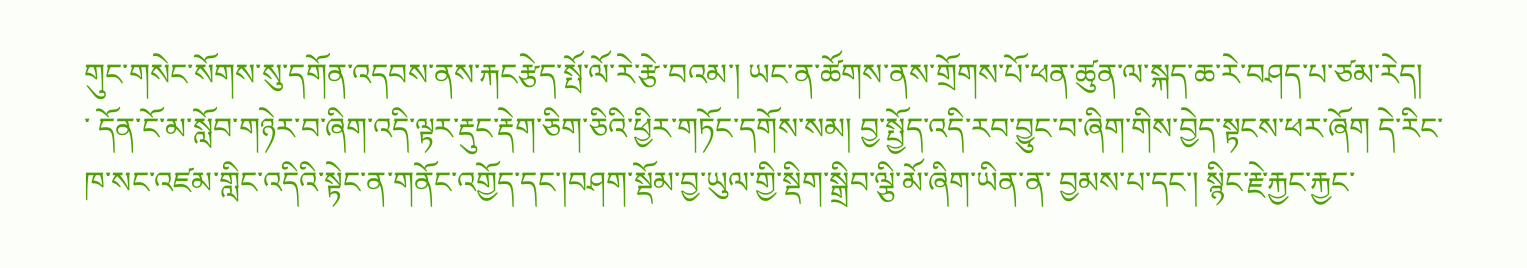གུང་གསེང་སོགས་སུ་དགོན་འདབས་ནས་རྐངརྩེད་སྤོ་ལོ་རེ་རྩེ་བའམ་། ཡང་ན་ཚོགས་ནས་གྲོགས་པོ་ཕན་ཚུན་ལ་སྐད་ཆ་རེ་བཤད་པ་ཙམ་རེད།
་ དོན་ངོ་མ་སློབ་གཉེར་བ་ཞིག་འདི་ལྟར་རྡུང་རྡེག་ཅིག་ཅིའི་ཕྱིར་གཏོང་དགོས་སམ། བྱ་སྤྱོད་འདི་རབ་བྱུང་བ་ཞིག་གིས་བྱེད་སྟངས་ཕར་ཞོག དེ་རིང་ཁ་སང་འཛམ་གླིང་འདིའི་སྟེང་ན་གནོང་འགྱོད་དང་།བཤག་སྡོམ་བྱ་ཡུལ་གྱི་སྡིག་སྒྲིབ་ལྕི་མོ་ཞིག་ཡིན་ན་ བྱམས་པ་དང་། སྙིང་རྗེ་རྐྱང་རྐྱང་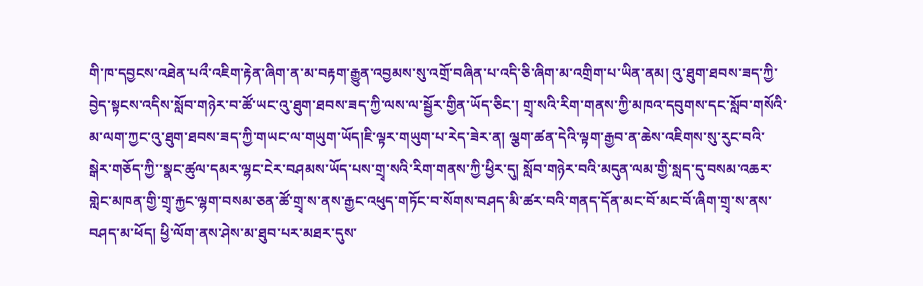གི་ཁ་དབྱངས་འཐེན་པའྀ་འཇིག་རྟེན་ཞིག་ན་མ་བརྟག་རྒྱུན་འབྱམས་སུ་འགྲོ་བཞིན་པ་འདི་ཅི་ཞིག་མ་འགྲིག་པ་ཡིན་ནམ། འུ་ཐུག་ཐབས་ཟད་ཀྱི་བྱེད་སྟངས་འདིས་སློབ་གཉེར་བ་ཚོ་ཡང་འུ་ཐུག་ཐབས་ཟད་ཀྱི་ལས་ལ་སྦྱོར་གྱིན་ཡོད་ཅིང་། གྲྭ་སའི་རིག་གནས་ཀྱི་མཁའ་དབུགས་དང་སློབ་གསོའི་མ་ལག་ཀྱང་འུ་ཐུག་ཐབས་ཟད་ཀྱི་གཡང་ལ་གཡུག་ཡོད།ཇི་ལྟར་གཡུག་པ་རེད་ཟེར་ན། ལྕག་ཚན་དེའི་ལྟག་རྒྱབ་ན་ཆེས་འཇིགས་སུ་རུང་བའི་སྒེར་གཅོད་ཀྱི་་སྣང་ཚུལ་དམར་ལྷང་ངེར་བཤམས་ཡོད་པས་གྲྭ་སའི་རིག་གནས་ཀྱི་ཕྱིར་དུ། སློབ་གཉེར་བའི་མདུན་ལམ་གྱི་སླད་དུ་བསམ་འཆར་གླེང་མཁན་གྱི་གྲྭ་རྐྱང་ལྷག་བསམ་ཅན་ཚོ་གྲྭ་ས་ནས་རྒྱང་འཕུད་གཏོང་བ་སོགས་བཤད་མི་ཚར་བའི་གནད་དོན་མང་བོ་མང་བོ་ཞིག་གྲྭ་ས་ནས་བཤད་མ་ཕོད། ཕྱི་ལོག་ནས་ཤེས་མ་ཐུབ་པར་མཐར་དུས་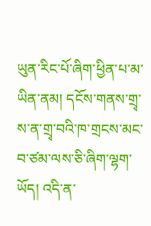ཡུན་རིང་པོ་ཞིག་ཕྱིན་པ་མ་ཡིན་ནམ། དངོས་གནས་གྲྭ་ས་ན་གྲྭ་བའི་ཁ་གྲངས་མང་བ་ཙམ་ལས་ཅི་ཞིག་ལྷག་ཡོད། འདི་ན་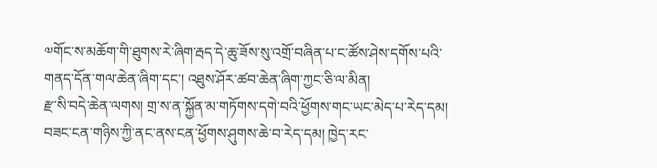༧གོང་ས་མཆོག་གི་ཐུགས་རེ་ཞིག་རྦད་དེ་ཆུ་ཟོས་སུ་འགྲོ་བཞིན་པ་ང་ཚོས་ཤེས་དགོས་པའི་གནད་དོན་གལ་ཆེན་ཞིག་དང་། འཐུས་ཤོར་ཚབ་ཆེན་ཞིག་ཀྱང་ཅི་ལ་མིན།
རྫ་སི་བདེ་ཆེན་ལགས། གྲ་ས་ན་སྐྱོན་མ་གཏོགས་དགེ་བའི་ཕྱོགས་གང་ཡང་མེད་པ་རེད་དམ། བཟང་ངན་གཉིས་ཀྱི་ནང་ནས་ངན་ཕྱོགས་ཤུགས་ཆེ་བ་རེད་དམ། ཁྱེད་རང་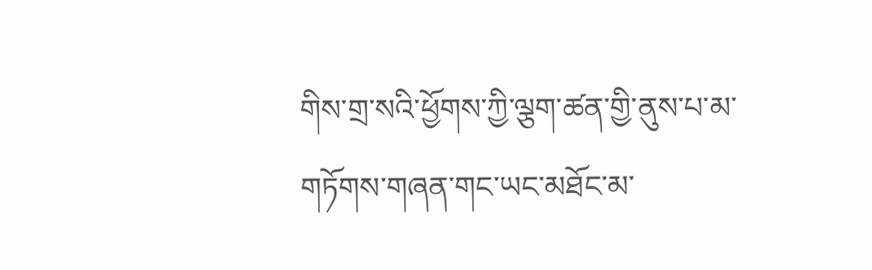གིས་གྲ་སའི་ཕྱོགས་ཀྱི་ལྕག་ཚན་གྱི་ནུས་པ་མ་གཏོགས་གཞན་གང་ཡང་མཐོང་མ་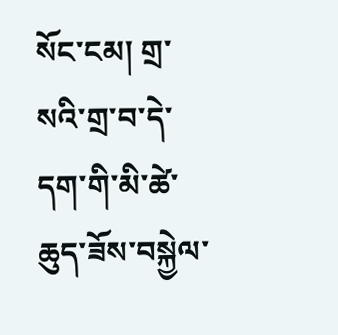སོང་ངམ། གྲ་སའི་གྲ་བ་དེ་དག་གི་མི་ཚེ་ཆུད་ཟོས་བསྐྱེལ་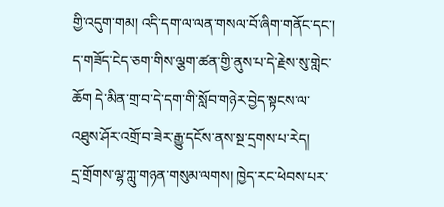གྱི་འདུག་གམ། འདི་དག་ལ་ལན་གསལ་བོ་ཞིག་གནོང་དང་། ད་གཟོད་ངེད་ཅག་གིས་ལྕག་ཚན་གྱི་ནུས་པ་དེ་རྗེས་སུ་གླེང་ཆོག དེ་མིན་གྲ་བ་དེ་དག་གི་སློབ་གཉེར་བྱེད་སྟངས་ལ་འཐུས་ཤོར་འགྲོ་བ་ཟེར་རྒྱུ་དངོས་ནས་སྔ་དྲགས་པ་རེད།
དྲ་གྲོགས་ལྷ་ཀླུ་གཉན་གསུམ་ལགས། ཁྱེད་རང་ཕེབས་པར་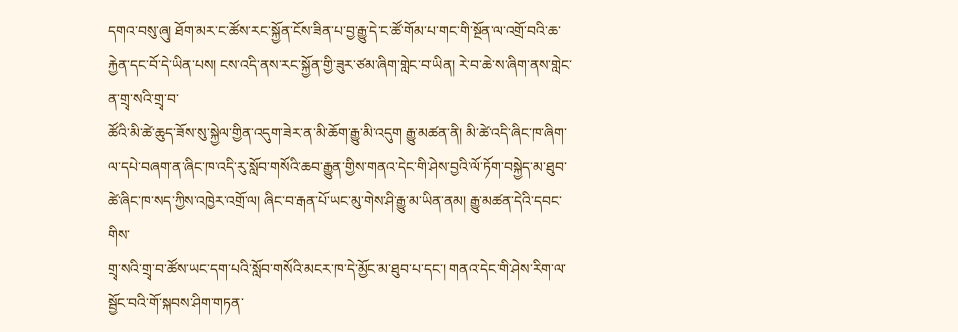དགའ་བསུ་ཞུ། ཐོག་མར་ང་ཚོས་རང་སྐྱོན་ངོས་ཟིན་པ་བྱ་རྒྱུ་དེ་ང་ཚོ་གོམ་པ་གང་གི་སྔོན་ལ་འགྲོ་བའི་ཆ་རྐྱེན་དང་བོ་དེ་ཡིན་པས། ངས་འདི་ནས་རང་སྐྱོན་གྱི་ཟུར་ཙམ་ཞིག་གླེང་བ་ཡིན། རེ་བ་ཆེ་ས་ཞིག་ནས་གླེང་ན་གྲྭ་སའི་གྲྭ་བ་
ཚོའི་མི་ཚེ་ཆུད་ཟོས་སུ་སྐྱེལ་གྱིན་འདུག་ཟེར་ན་མི་ཆོག་རྒྱུ་མི་འདུག རྒྱུ་མཚན་ནི། མི་ཚེ་འདི་ཞིང་ཁ་ཞིག་
ལ་དཔེ་བཞག་ན་ཞིང་ཁ་འདི་རུ་སློབ་གསོའི་ཆབ་རྒྱུན་གྱིས་གནའ་དེང་གི་ཤེས་བྱའི་ལོ་ཏོག་བསྐྱེད་མ་ཐུབ་ཚེ་ཞིང་ཁ་སད་ཀྱིས་འཁྱེར་འགྲོ་ལ། ཞིང་བ་རྒན་པོ་ཡང་མུ་གེས་ཤི་རྒྱུ་མ་ཡིན་ནམ། རྒྱུ་མཚན་དེའི་དབང་གིས་
གྲྭ་སའི་གྲྭ་བ་ཚོས་ཡང་དག་པའི་སློབ་གསོའི་མངར་ཁ་དེ་མྱོང་མ་ཐུབ་པ་དང་། གནའ་དེང་གི་ཤེས་རིག་ལ་
སྦྱོང་བའི་གོ་སྐབས་ཤིག་གཏན་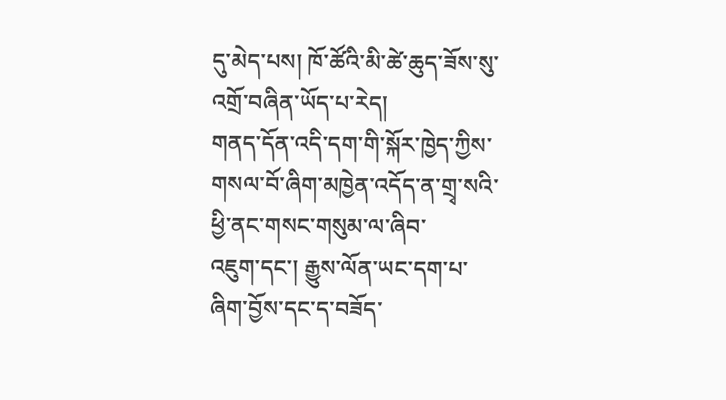དུ་མེད་པས། ཁོ་ཚོའི་མི་ཚེ་ཆུད་ཟོས་སུ་འགྲོ་བཞིན་ཡོད་པ་རེད།
གནད་དོན་འདི་དག་གི་སྐོར་ཁྱེད་ཀྱིས་གསལ་བོ་ཞིག་མཁྱེན་འདོད་ན་གྲྭ་སའི་ཕྱི་ནང་གསང་གསུམ་ལ་ཞིབ་
འཇུག་དང་། རྒྱུས་ལོན་ཡང་དག་པ་ཞིག་བྱོས་དང་ད་བཟོད་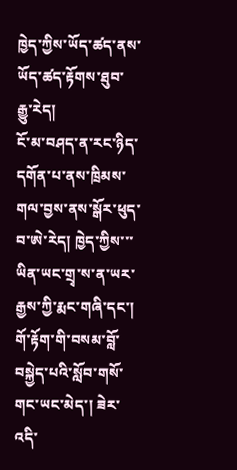ཁྱེད་ཀྱིས་ཡོད་ཚད་ནས་ཡོད་ཚད་རྟོགས་ཐུབ་
རྒྱུ་རེད།
ངོ་མ་བཤད་ན་རང་ཉིད་དགོན་པ་ནས་ཁྲིམས་གལ་བྱས་ནས་སྒོར་ཕུད་བ་ཨེ་རེད། ཁྱེད་ཀྱིས་་་ཡིན་ཡང་གྲྭ་ས་ན་ཡར་རྒྱས་ཀྱི་རྨང་གཞི་དང་། གོ་རྟོག་གི་བསམ་བློ་བསྐྱེད་པའི་སློབ་གསོ་གང་ཡང་མེད་། ཟེར་འདི་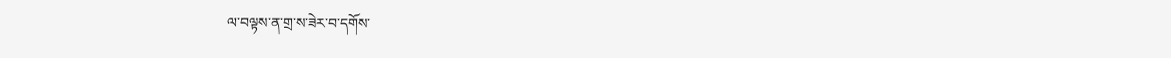ལ་བལྟས་ན་གྲ་ས་ཟེར་བ་དགོས་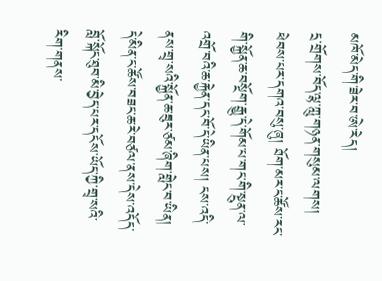མཁོ་མེད་གི་ཟེར་བ་ཨེ་རེད།
དྲ་གྲོགས་བོད་ལྷ་ཀླུ་གཉན་གསུམ་ལགས། ཕེབས་པར་དགའ་བསུ་ཞུ། ཐོག་མར་ང་ཚོས་རང་གི་སྐྱོན་ཆ་བསྔོག་རྒྱུ་དེ་གོམ་པ་གང་གི་སྔུན་ལ་འགྲོ་བའི་ཆ་རྐྱེན་དང་བོ་དེ་ཡིན་པས། ངས་འདི་ནས་གྲྭ་སའི་སྐྱོན་ཆ་ཟུར་ཙམ་ཞིག་གླེང་བ་ཡིན། དེ་མིན་ང་ཚོས་བཟང་ཆ་རེ་བཙལ་ནས་དེས་འདོད་བློ་སྐོང་ཐུབ་མི་བྱེད་པར་དངོས་ཡོད་ཀྱི་གྲྭ་སའི་རིག་གནས་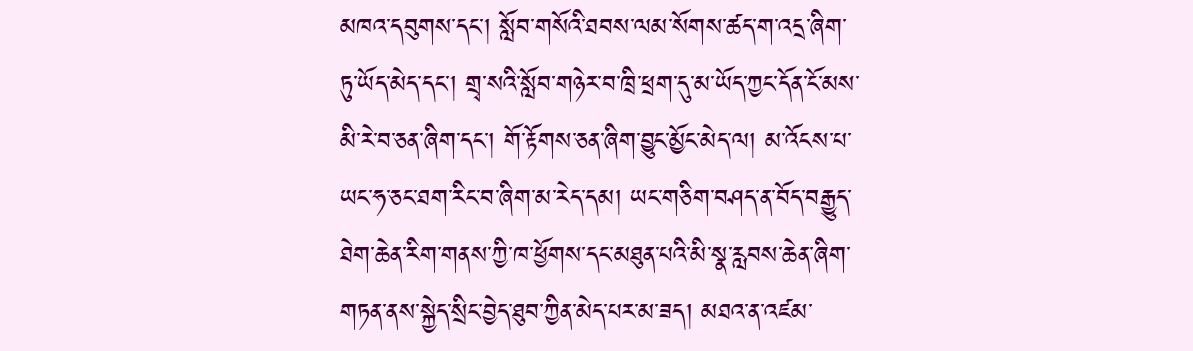མཁའ་དབུགས་དང་། སློབ་གསོའི་ཐབས་ལམ་སོགས་ཚད་ག་འདྲ་ཞིག་ཏུ་ཡོད་མེད་དང་། གྲྭ་སའི་སློབ་གཉེར་བ་ཁྲི་ཕྲག་དུ་མ་ཡོད་ཀྱང་དོན་ངོ་མས་མི་རེ་བ་ཅན་ཞིག་དང་། གོ་རྟོགས་ཅན་ཞིག་བྱུང་མྱོང་མེད་ལ། མ་འོངས་པ་ཡང་ཧ་ཅང་ཐག་རིང་བ་ཞིག་མ་རེད་དམ། ཡང་གཅིག་བཤད་ན་བོད་བརྒྱུད་ཐེག་ཆེན་རིག་གནས་ཀྱི་ཁ་ཕྱོགས་དང་མཐུན་པའི་མི་སྣ་རླབས་ཆེན་ཞིག་གཏན་ནས་སྐྱེད་སྲིང་བྱེད་ཐུབ་ཀྱིན་མེད་པར་མ་ཟད། མཐའ་ན་འཛམ་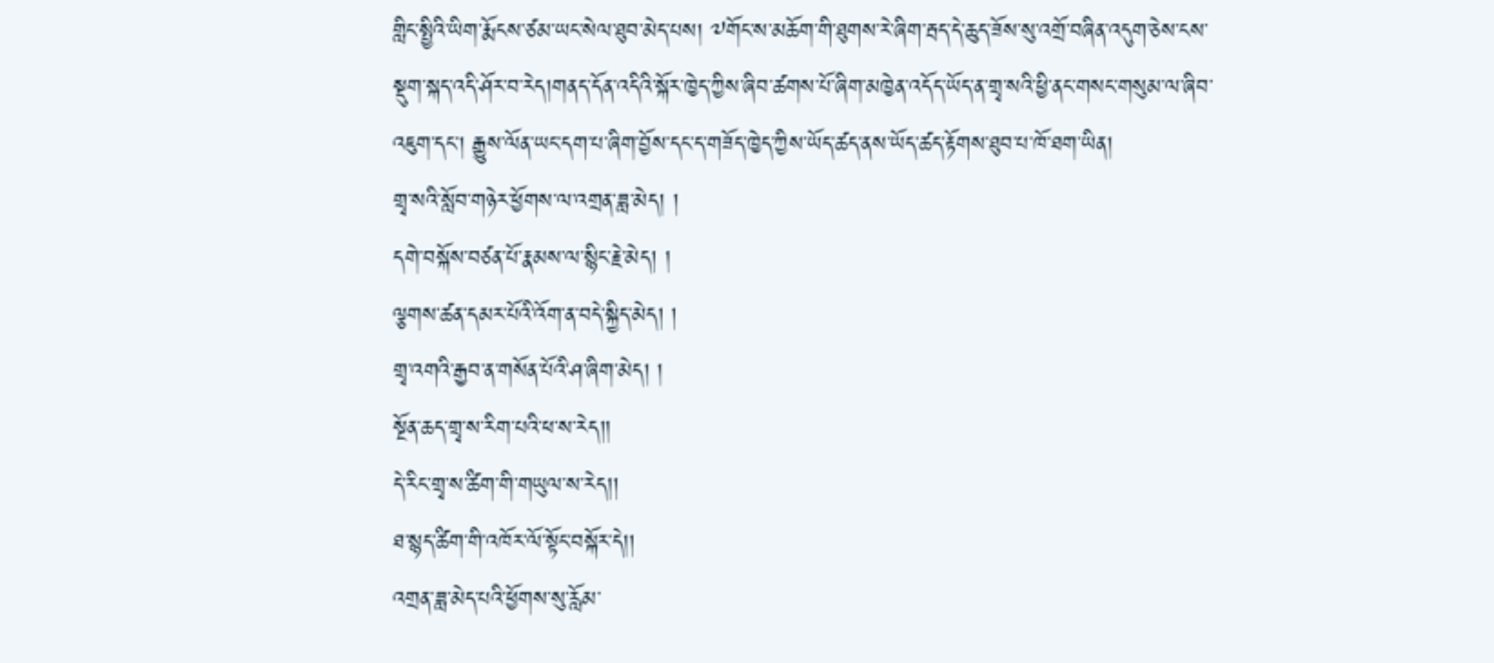གླིང་སྤྱིའི་ཡིག་རྨོངས་ཙམ་ཡང་སེལ་ཐུབ་མེད་པས། ༧གོང་ས་མཆོག་གི་ཐུགས་རེ་ཞིག་རྦད་དེ་ཆུད་ཟོས་སུ་འགྲོ་བཞིན་འདུག་ཅེས་ངས་སྡུག་སྐད་འདི་ཤོར་བ་རེད།གནད་དོན་འདིའི་སྐོར་ཁྱེད་ཀྱིས་ཞིབ་ཚགས་པོ་ཞིག་མཁྱེན་འདོད་ཡོད་ན་གྲྭ་སའི་ཕྱི་ནང་གསང་གསུམ་ལ་ཞིབ་འཇུག་དང་། རྒྱུས་ལོན་ཡང་དག་པ་ཞིག་བྱོས་དང་ད་གཟོད་ཁྱེད་ཀྱིས་ཡོད་ཚད་ནས་ཡོད་ཚད་རྟོགས་ཐུབ་པ་ཁོ་ཐག་ཡིན།
གྲྭ་སའི་སློབ་གཉེར་ཕྱོགས་ལ་འགྲན་ཟླ་མེད། །
དགེ་བསྐོས་བཙན་པོ་རྣམས་ལ་སྙིང་རྗེ་མེད། །
ལྕགས་ཚན་དམར་པོའི་འོག་ན་བདེ་སྐྱིད་མེད། །
གྲྭ་འགའི་རྒྱབ་ན་གསོན་པོའི་ཤ་ཞིག་མེད། །
སྔོན་ཆད་གྲྭ་ས་རིག་པའི་ཕ་ས་རེད།།
དེ་རིང་གྲྭ་ས་ཚིག་གི་གཡུལ་ས་རེད།།
ཐ་སྙད་ཚིག་གི་འཁོར་ལོ་སྟོང་བསྐོར་དེ།།
འགྲན་ཟླ་མེད་པའི་ཕྱོགས་སུ་རློམ་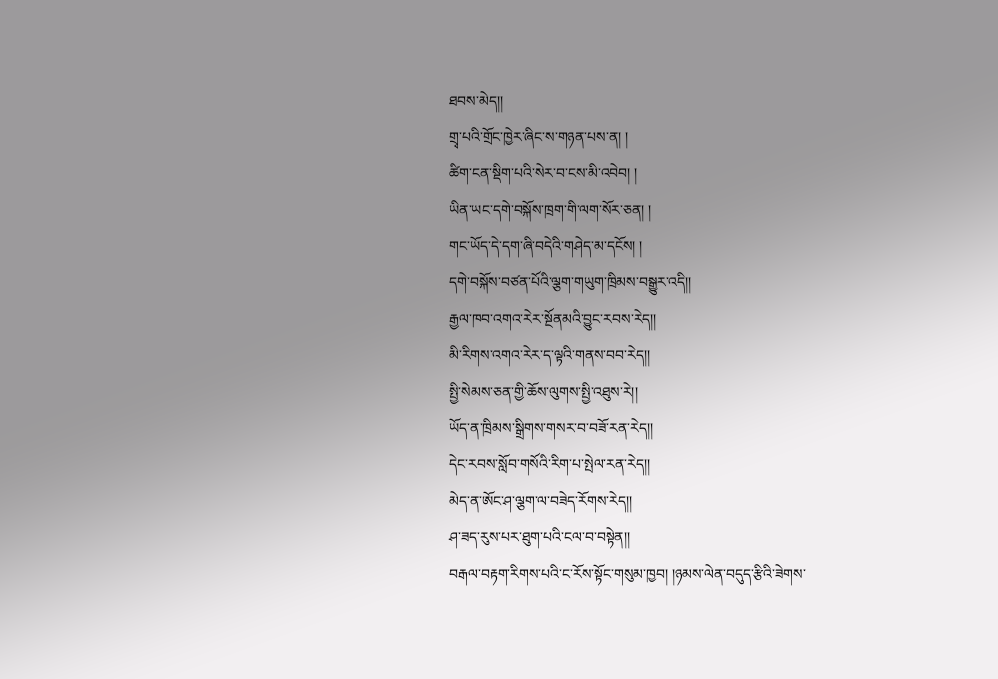ཐབས་མེད།།
གྲྭ་པའི་གྲོང་ཁྱེར་ཞིང་ས་གཉན་པས་ན། །
ཚིག་ངན་སྡིག་པའི་སེར་བ་ངས་མི་འབེབ། །
ཡིན་ཡང་དགེ་བསྐོས་ཁྲག་གི་ལག་སོར་ཅན། །
གང་ཡོད་དེ་དག་ཞི་བདེའི་གཤེད་མ་དངོས། །
དགེ་བསྐོས་བཙན་པོའི་ལྕག་གཡུག་ཁྲིམས་བསྒྱུར་འདི།།
རྒྱལ་ཁབ་འགའ་རེར་སྔོནམའི་བྱུང་རབས་རེད།།
མི་རིགས་འགའ་རེར་ད་ལྟའི་གནས་བབ་རེད།།
སྤྱི་སེམས་ཅན་གྱི་ཆོས་ལུགས་སྤྱི་འཐུས་རེ།།
ཡོད་ན་ཁྲིམས་སྒྲིགས་གསར་བ་བཟོ་རན་རེད།།
དེང་རབས་སློབ་གསོའི་རིག་པ་སྤེལ་རན་རེད།།
མེད་ན་ཨོང་ཤ་ལྕག་ལ་བཟེད་རོགས་རེད།།
ཤ་ཟད་རུས་པར་ཐུག་པའི་ངལ་བ་བསྟེན།།
བརྒལ་བརྟག་རིགས་པའི་ང་རོས་སྟོང་གསུམ་ཁྱབ། །ཉམས་ལེན་བདུད་རྩིའི་ཟེགས་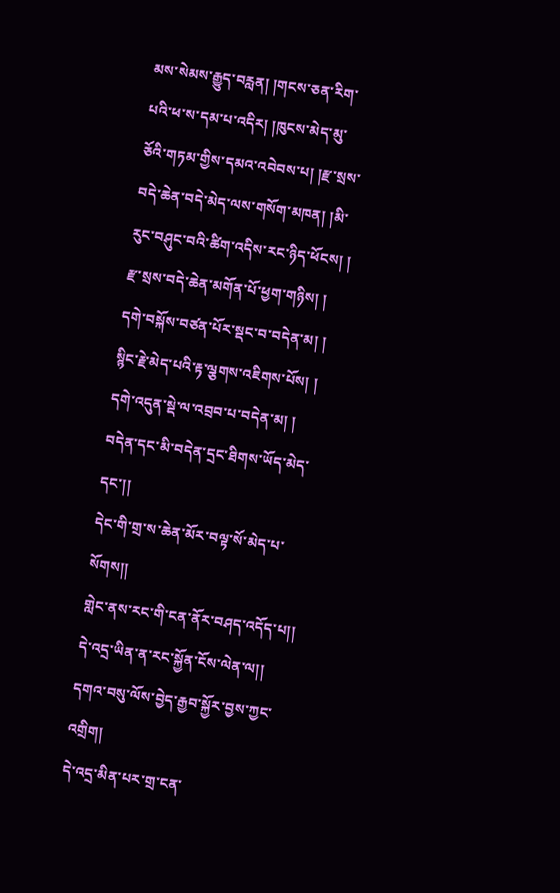མས་སེམས་རྒྱུད་བརླན། །གངས་ཅན་རིག་པའི་ཕ་ས་དམ་པ་འདིར། །ཁུངས་མེད་མུ་ཅོའི་གཏམ་གྱིས་དམའ་འབེབས་པ། །རྫ་སྲས་བདེ་ཆེན་བདེ་མེད་ལས་གསོག་མཁན། །མི་རུང་བཤུང་བའི་ཚིག་འདིས་རང་ཉིད་ཕོངས། །
རྫ་སྲས་བདེ་ཆེན་མགོན་པོ་ཕྱག་གཉིས། །
དགེ་བསྐོས་བཙན་པོར་སྡང་བ་བདེན་མ། །
སྙིང་རྗེ་མེད་པའི་རྟ་ལྕགས་འཇིགས་པོས། །
དགེ་འདུན་སྡེ་ལ་འབྲབ་པ་བདེན་མ། །
བདེན་དང་མི་བདེན་དྲང་ཐིགས་ཡོད་མེད་དང་།།
དེང་གི་གྲ་ས་ཆེན་མོར་བལྟ་སོ་མེད་པ་སོགས།།
གླེང་ནས་རང་གི་ངན་ནོར་བཤད་འདོད་པ།།
དེ་འདྲ་ཡིན་ན་རང་སྐྱོན་ངོས་ལེན་ལ།།
དགའ་བསུ་ལོས་བྱེད་རྒྱབ་སྐྱོར་བྱས་ཀྱང་འགྲིག།
དེ་འདྲ་མིན་པར་གྲ་ངན་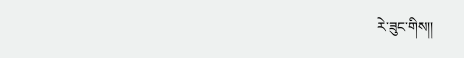རེ་ཟུང་གིས།།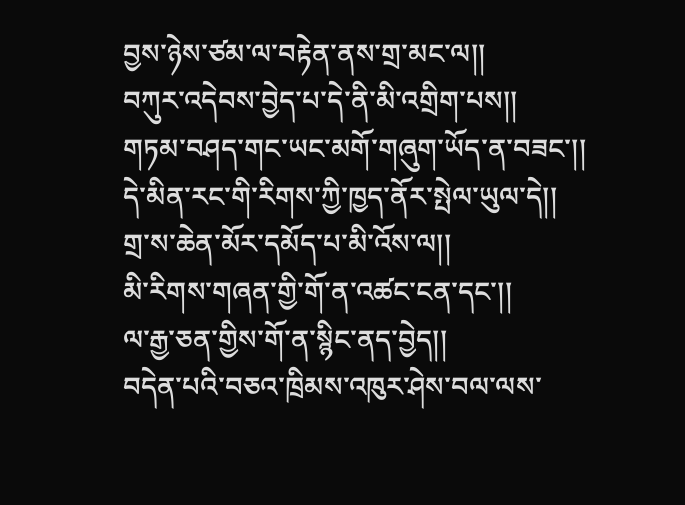བྱས་ཉེས་ཙམ་ལ་བརྟེན་ནས་གྲ་མང་ལ།།
བཀུར་འདེབས་བྱེད་པ་དེ་ནི་མི་འགྲིག་པས།།
གཏམ་བཤད་གང་ཡང་མགོ་གཞུག་ཡོད་ན་བཟང་།།
དེ་མིན་རང་གི་རིགས་ཀྱི་ཁྱད་ནོར་སྤེལ་ཡུལ་དེ།།
གྲ་ས་ཆེན་མོར་དམོད་པ་མི་འོས་ལ།།
མི་རིགས་གཞན་གྱི་གོ་ན་འཚང་ངན་དང་།།
ལ་རྒྱ་ཅན་གྱིས་གོ་ན་སྙིང་ནད་བྱེད།།
བདེན་པའི་བཅའ་ཁྲིམས་འཁུར་ཤེས་བལ་ལས་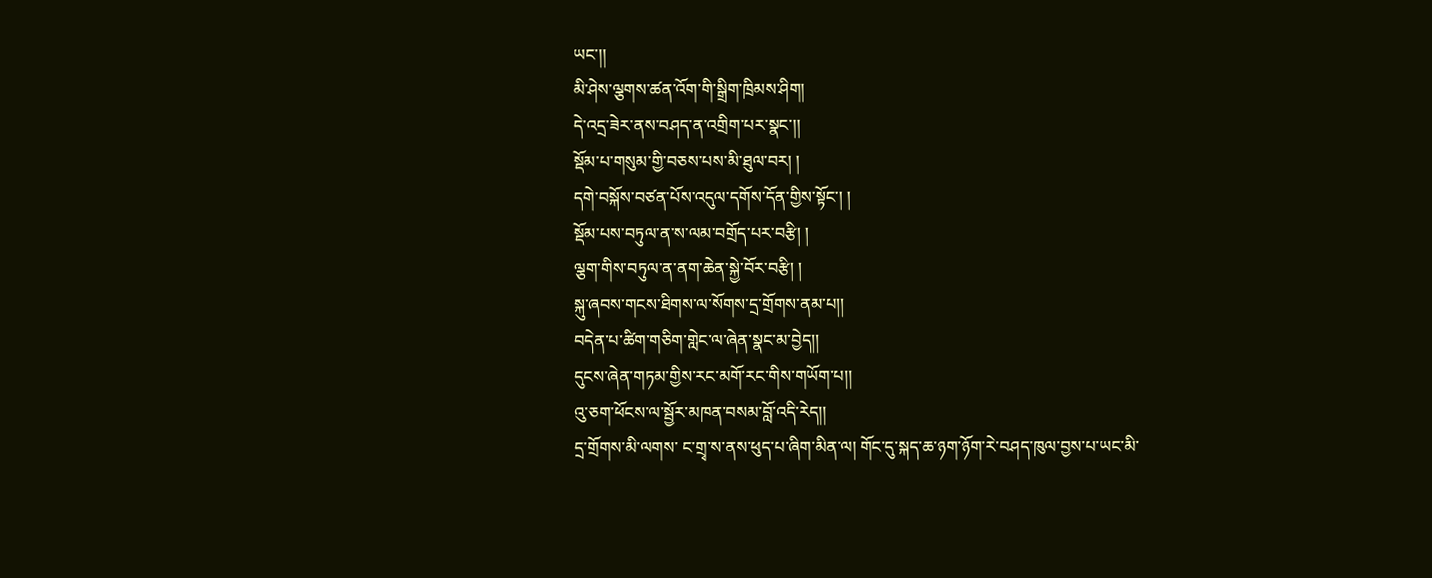ཡང་།།
མི་ཤེས་ལྕགས་ཚན་འོག་གི་སྒྲིག་ཁྲིམས་ཤིག།
དེ་འདྲ་ཟེར་ནས་བཤད་ན་འགྲིག་པར་སྣང་།།
སྡོམ་པ་གསུམ་གྱི་བཅས་པས་མི་ཐུལ་བར། །
དགེ་བསྐོས་བཙན་པོས་འདུལ་དགོས་དོན་གྱིས་སྟོང་། །
སྡོམ་པས་བཏུལ་ན་ས་ལམ་བགྲོད་པར་བརྩི། །
ལྕག་གིས་བཏུལ་ན་ནག་ཆེན་སྐྱེ་བོར་བརྩི། །
སྐུ་ཞབས་གངས་ཐིགས་ལ་སོགས་དྲ་གྲོགས་ནམ་པ།།
བདེན་པ་ཚིག་གཅིག་གླེང་ལ་ཞེན་སྣང་མ་བྱེད།།
དུངས་ཞེན་གཏམ་གྱིས་རང་མགོ་རང་གིས་གཡོག་པ།།
འུ་ཅག་ཕོངས་ལ་སྦྱོར་མཁན་བསམ་བློ་འདི་རེད།།
དྲ་གྲོགས་མི་ལགས་ ང་གྲྭ་ས་ནས་ཕུད་པ་ཞིག་མིན་ལ། གོང་དུ་སྐད་ཆ་ཉག་ཉོག་རེ་བཤད་ཁུལ་བྱས་པ་ཡང་མི་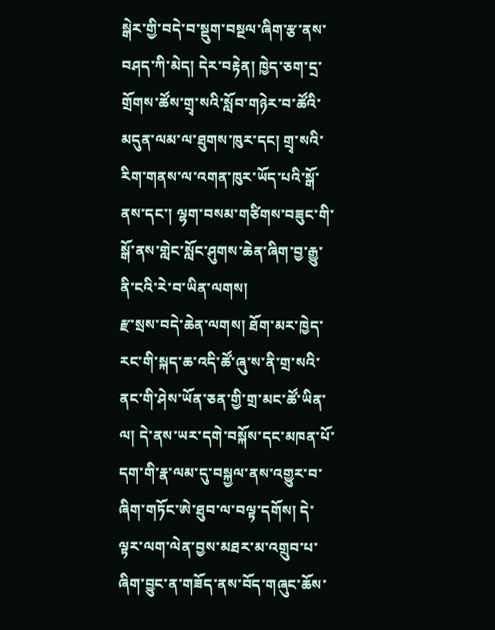སྒེར་གྱི་བདེ་བ་སྡུག་བསྔལ་ཞིག་རྩ་ནས་བཤད་ཀི་མེད། དེར་བརྟེན། ཁྱེད་ཅག་དྲ་གྲོགས་ཚོས་གྲྭ་སའི་སློབ་གཉེར་བ་ཚོའི་མདུན་ལམ་ལ་ཐུགས་ཁུར་དང། གྲྭ་སའི་རིག་གནས་ལ་འགན་ཁུར་ཡོད་པའི་སྒོ་ནས་དང་། ལྷག་བསམ་གཙིགས་བཟུང་གི་སྒོ་ནས་གླེང་སློང་ཤུགས་ཆེན་ཞིག་བྱ་རྒྱུ་ནི་ངའི་རེ་བ་ཡིན་ལགས།
རྫ་སྲས་བདེ་ཆེན་ལགས། ཐོག་མར་ཁྱེད་རང་གི་སྐད་ཆ་འདི་ཚོ་ཞུ་ས་ནི་གྲ་སའི་ནང་གི་ཤེས་ཡོན་ཅན་གྱི་གྲ་མང་ཚོ་ཡིན་ལ། དེ་ནས་ཡར་དགེ་བསྐོས་དང་མཁན་པོ་དག་གི་རྣ་ལམ་དུ་བསྐྱལ་ནས་འགྱུར་བ་ཞིག་གཏོང་ཨེ་ཐུབ་ལ་བལྟ་དགོས། དེ་ལྟར་ལག་ལེན་བྱས་མཐར་མ་འགྲུབ་པ་ཞིག་བྱུང་ན་གཟོད་ནས་བོད་གཞུང་ཆོས་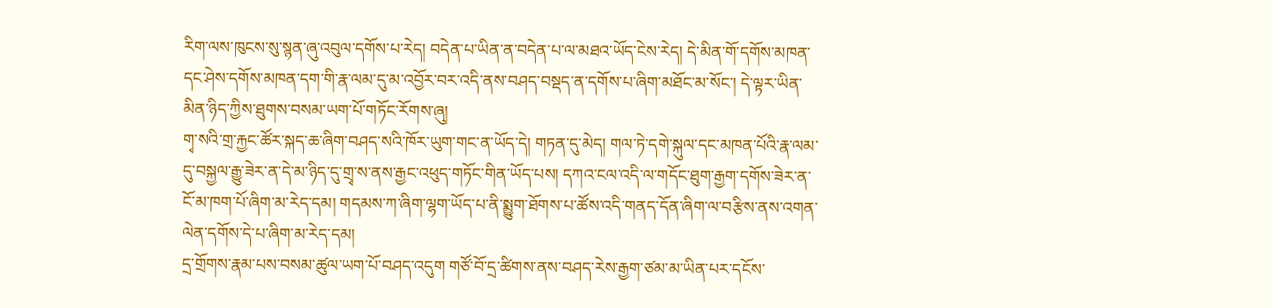རིག་ལས་ཁུངས་སུ་སྙན་ཞུ་འབུལ་དགོས་པ་རེད། བདེན་པ་ཡིན་ན་བདེན་པ་ལ་མཐའ་ཡོད་ངེས་རེད། དེ་མིན་གོ་དགོས་མཁན་དང་ཤེས་དགོས་མཁན་དག་གི་རྣ་ལམ་དུ་མ་འབྱོར་བར་འདི་ནས་བཤད་བསྡད་ན་དགོས་པ་ཞིག་མཐོང་མ་སོང་། དེ་ལྟར་ཡིན་མིན་ཉིད་ཀྱིས་ཐུགས་བསམ་ཡག་པོ་གཏོང་རོགས་ཞུ།
གྭ་སའི་གྲ་རྐྱང་ཚོར་སྐད་ཆ་ཞིག་བཤད་སའི་ཁོར་ཡུག་གང་ན་ཡོད་དེ། གཏན་དུ་མེད། གལ་ཏེ་དགེ་སྐུལ་དང་མཁན་པོའི་རྣ་ལམ་དུ་བསྐྱལ་རྒྱུ་ཟེར་ན་དེ་མ་ཉིད་དུ་གྲྭ་ས་ནས་རྒྱང་འཕུད་གཏོང་གིན་ཡོད་པས། དཀའ་ངལ་འདི་ལ་གདོང་ཐུག་རྒྱག་དགོས་ཟེར་ན་ངོ་མ་ཁག་པོ་ཞིག་མ་རེད་དམ། གདམས་ཀ་ཞིག་ལྷག་ཡོད་པ་ནི་སྨྱུག་ཐོགས་པ་ཚོས་འདི་གནད་དོན་ཞིག་ལ་བརྩིས་ནས་འགན་ལེན་དགོས་དེ་པ་ཞིག་མ་རེད་དམ།
དྲ་གྲོགས་རྣམ་པས་བསམ་ཚུལ་ཡག་པོ་བཤད་འདུག གཙོ་བོ་དྲ་ཚིགས་ནས་བཤད་རེས་རྒྱག་ཙམ་མ་ཡིན་པར་དངོས་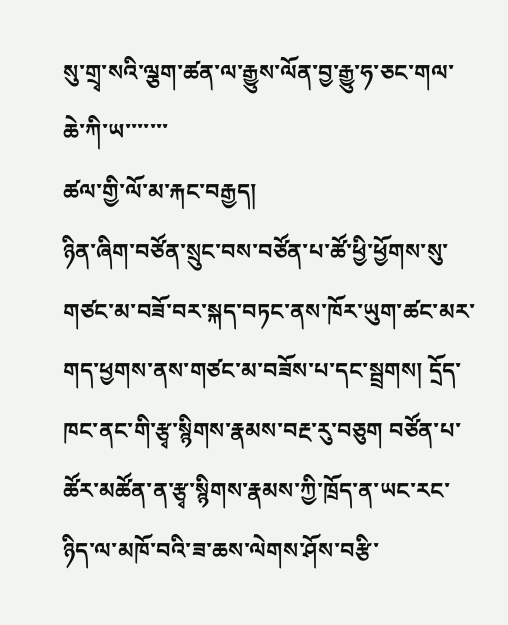སུ་གྲྭ་སའི་ལྕག་ཚན་ལ་རྒྱུས་ལོན་བྱ་རྒྱུ་ཧ་ཅང་གལ་ཆེ་ཀི་ཡ་་་་་་་
ཚལ་གྱི་ལོ་མ་རྐང་བརྒྱད།
ཉིན་ཞིག་བཙོན་སྲུང་བས་བཙོན་པ་ཚོ་ཕྱི་ཕྱོགས་སུ་གཙང་མ་བཟོ་བར་སྐད་བཏང་ནས་ཁོར་ཡུག་ཚང་མར་གད་ཕྱགས་ནས་གཙང་མ་བཟོས་པ་དང་སྦྲགས། དྲོད་ཁང་ནང་གི་རྩྭ་སྙིགས་རྣམས་བརྔ་རུ་བཅུག བཙོན་པ་ཚོར་མཚོན་ན་རྩྭ་སྙིགས་རྣམས་ཀྱི་ཁྲོད་ན་ཡང་རང་ཉིད་ལ་མཁོ་བའི་ཟ་ཆས་ལེགས་ཤོས་བརྩི་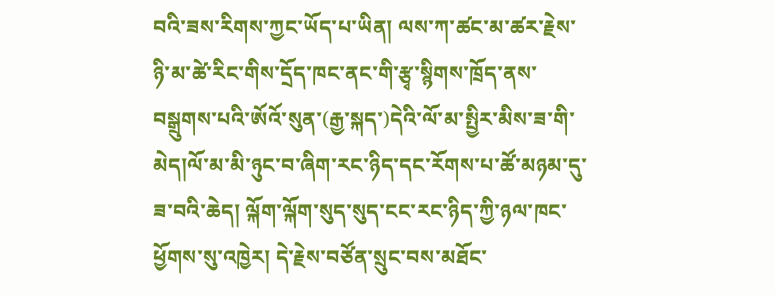བའི་ཟས་རིགས་ཀྱང་ཡོད་པ་ཡིན། ལས་ཀ་ཚང་མ་ཚར་རྗེས་ཉི་མ་ཚེ་རིང་གིས་དྲོད་ཁང་ནང་གི་རྩྭ་སྙིགས་ཁྲོད་ནས་བསྒྲུགས་པའི་ཨོའོ་སུན་(རྒྱ་སྐད་)དེའི་ལོ་མ་སྤྱིར་མིས་ཟ་གི་མེད།ལོ་མ་མི་ཉུང་བ་ཞིག་རང་ཉིད་དང་རོགས་པ་ཚོ་མཉམ་དུ་ཟ་བའི་ཆེད། ལྐོག་ལྐོག་སུད་སུད་ངང་རང་ཉིད་ཀྱི་ཉལ་ཁང་ཕྱོགས་སུ་འཁྱེར། དེ་རྗེས་བཙོན་སྲུང་བས་མཐོང་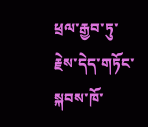ཕྲལ་རྒྱབ་ཏུ་རྗེས་དེད་གཏོང་སྐབས་ཁོ་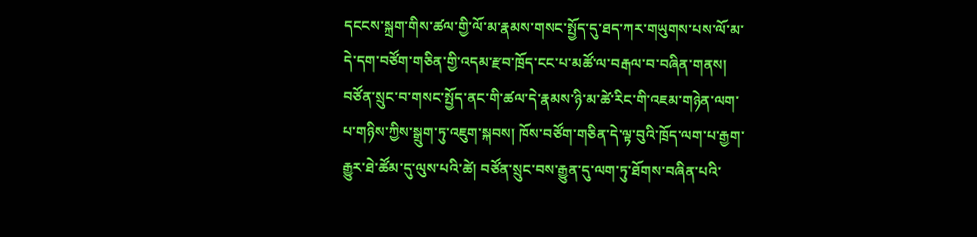དངངས་སྐྲག་གིས་ཚལ་གྱི་ལོ་མ་རྣམས་གསང་སྤྱོད་དུ་ཐད་ཀར་གཡུགས་པས་ལོ་མ་དེ་དག་བཙོག་གཅིན་གྱི་འདམ་རྫབ་ཁྲོད་ངང་པ་མཚོ་ལ་བརྒལ་བ་བཞིན་གནས། བཙོན་སྲུང་བ་གསང་སྤྱོད་ནང་གི་ཚལ་དེ་རྣམས་ཉི་མ་ཚེ་རིང་གི་འཇམ་གཉེན་ལག་པ་གཉིས་ཀྱིས་སྒྲུག་ཏུ་འཇུག་སྐབས། ཁོས་བཙོག་གཅིན་དེ་ལྟ་བུའི་ཁྲོད་ལག་པ་རྒྱག་རྒྱུར་ཐེ་ཚོམ་དུ་ལུས་པའི་ཚེ། བཙོན་སྲུང་བས་རྒྱུན་དུ་ལག་ཏུ་ཐོགས་བཞིན་པའི་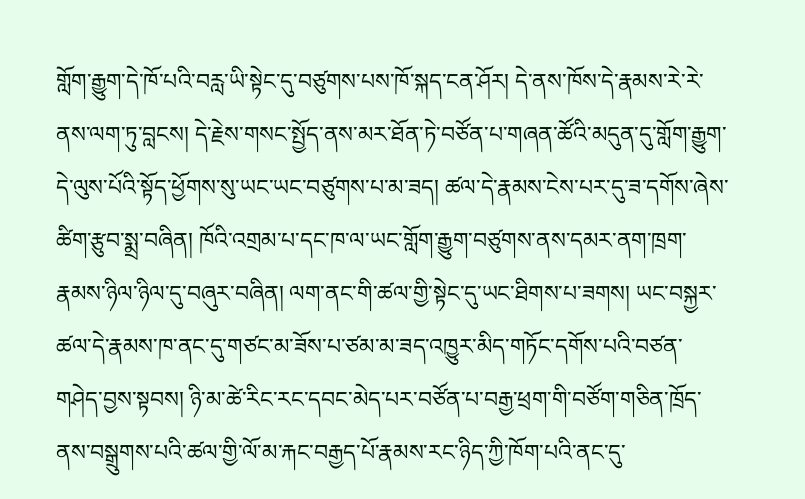གློག་རྒྱུག་དེ་ཁོ་པའི་བརླ་ཡི་སྟེང་དུ་བཙུགས་པས་ཁོ་སྐད་ངན་ཤོར། དེ་ནས་ཁོས་དེ་རྣམས་རེ་རེ་ནས་ལག་ཏུ་བླངས། དེ་རྗེས་གསང་སྤྱོད་ནས་མར་ཐོན་ཏེ་བཙོན་པ་གཞན་ཚོའི་མདུན་དུ་གློག་རྒྱུག་དེ་ལུས་པོའི་སྟོད་ཕྱོགས་སུ་ཡང་ཡང་བཙུགས་པ་མ་ཟད། ཚལ་དེ་རྣམས་ངེས་པར་དུ་ཟ་དགོས་ཞེས་ཚིག་རྩུབ་སྨྲ་བཞིན། ཁོའི་འགྲམ་པ་དང་ཁ་ལ་ཡང་གློག་རྒྱུག་བཙུགས་ནས་དམར་ནག་ཁྲག་རྣམས་ཉིལ་ཉིལ་དུ་བཞུར་བཞིན། ལག་ནང་གི་ཚལ་གྱི་སྟེང་དུ་ཡང་ཐིགས་པ་ཟགས། ཡང་བསྐྱར་ཚལ་དེ་རྣམས་ཁ་ནང་དུ་གཙང་མ་ཟོས་པ་ཙམ་མ་ཟད་འཁྱུར་མིད་གཏོང་དགོས་པའི་བཙན་གཤེད་བྱས་སྟབས། ཉི་མ་ཚེ་རིང་རང་དབང་མེད་པར་བཙོན་པ་བརྒྱ་ཕྲག་གི་བཙོག་གཅིན་ཁྲོད་ནས་བསྒྲུགས་པའི་ཚལ་གྱི་ལོ་མ་རྐང་བརྒྱད་པོ་རྣམས་རང་ཉིད་ཀྱི་ཁོག་པའི་ནང་དུ་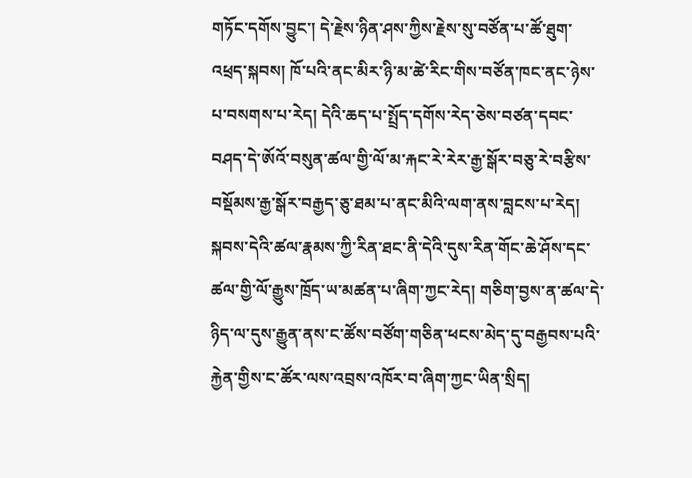གཏོང་དགོས་བྱུང་། དེ་རྗེས་ཉིན་ཤས་ཀྱིས་རྗེས་སུ་བཙོན་པ་ཚོ་ཐུག་འཕྲད་སྐབས། ཁོ་པའི་ནང་མིར་ཉི་མ་ཚེ་རིང་གིས་བཙོན་ཁང་ནང་ཉེས་པ་བསགས་པ་རེད། དེའི་ཆད་པ་སྤྲོད་དགོས་རེད་ཅེས་བཙན་དབང་བཤད་དེ་ཨོའོ་བསུན་ཚལ་གྱི་ལོ་མ་རྐང་རེ་རེར་རྒྱ་སྒོར་བཅུ་རེ་བརྩིས་བསྡོམས་རྒྱ་སྒོར་བརྒྱད་ཅུ་ཐམ་པ་ནང་མིའི་ལག་ནས་བླངས་པ་རེད། སྐབས་དེའི་ཚལ་རྣམས་ཀྱི་རིན་ཐང་ནི་དེའི་དུས་རིན་གོང་ཆེ་ཤོས་དང་ཚལ་གྱི་ལོ་རྒྱུས་ཁྲོད་ཡ་མཚན་པ་ཞིག་ཀྱང་རེད། གཅིག་བྱས་ན་ཚལ་དེ་ཉིད་ལ་དུས་རྒྱུན་ནས་ང་ཚོས་བཙོག་གཅིན་ཕངས་མེད་དུ་བརྒྱབས་པའི་རྐྱེན་གྱིས་ང་ཚོར་ལས་འབྲས་འཁོར་བ་ཞིག་ཀྱང་ཡིན་སྲིད།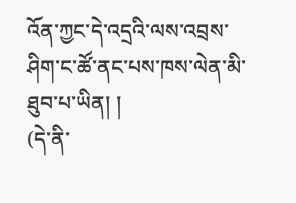འོན་ཀྱང་དེ་འདྲའི་ལས་འབྲས་ཤིག་ང་ཚོ་ནང་པས་ཁས་ལེན་མི་ཐུབ་པ་ཡིན། །
(དེ་ནི་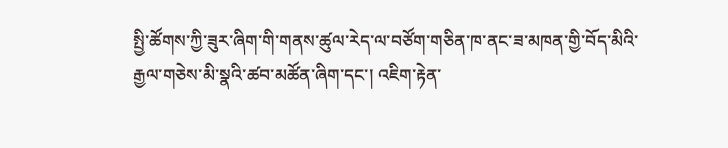སྤྱི་ཚོགས་ཀྱི་ཟུར་ཞིག་གི་གནས་ཚུལ་རེད་ལ་བཙོག་གཅིན་ཁ་ནང་ཟ་མཁན་གྱི་བོད་མིའི་རྒྱལ་གཅེས་མི་སྣའི་ཚབ་མཚོན་ཞིག་དང་། འཇིག་རྟེན་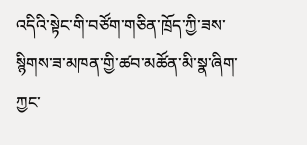འདིའི་སྟེང་གི་བཙོག་གཅིན་ཁྲོད་ཀྱི་ཟས་སྙིགས་ཟ་མཁན་གྱི་ཚབ་མཚོན་མི་སྣ་ཞིག་ཀྱང་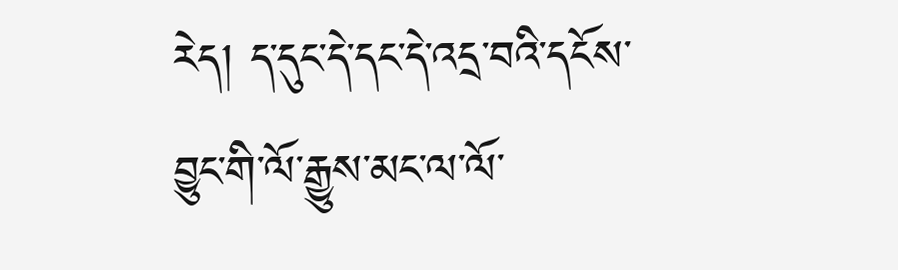རེད། ད་དུང་དེ་དང་དེ་འདྲ་བའི་དངོས་བྱུང་གི་ལོ་རྒྱུས་མང་ལ་ལོ་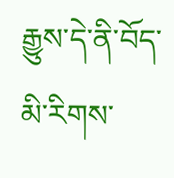རྒྱུས་དེ་ནི་བོད་མི་རིགས་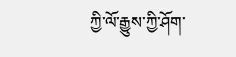ཀྱི་ལོ་རྒྱུས་ཀྱི་ཤོག་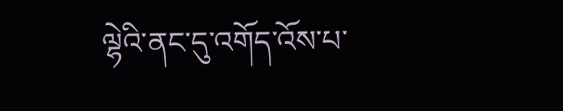ལྷེའི་ནང་དུ་འགོད་འོས་པ་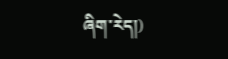ཞིག་རེད།)